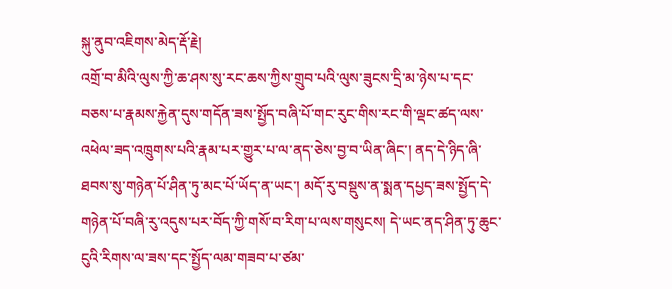སྐུ་ནུབ་འཇིགས་མེད་རྡོ་རྗེ།
འགྲོ་བ་མིའི་ལུས་ཀྱི་ཆ་ཤས་སུ་རང་ཆས་ཀྱིས་གྲུབ་པའི་ལུས་ཟུངས་དྲི་མ་ཉེས་པ་དང་བཅས་པ་རྣམས་རྐྱེན་དུས་གདོན་ཟས་སྤྱོད་བཞི་པོ་གང་རུང་གིས་རང་གི་ལྡང་ཚད་ལས་འཕེལ་ཟད་འཁྲུགས་པའི་རྣམ་པར་གྱུར་པ་ལ་ནད་ཅེས་བྱ་བ་ཡིན་ཞིང་། ནད་དེ་ཉིད་ཞི་ཐབས་སུ་གཉེན་པོ་ཤིན་ཏུ་མང་པོ་ཡོད་ན་ཡང་། མདོ་རུ་བསྡུས་ན་སྨན་དཔྱད་ཟས་སྤྱོད་དེ་གཉེན་པོ་བཞི་རུ་འདུས་པར་བོད་ཀྱི་གསོ་བ་རིག་པ་ལས་གསུངས། དེ་ཡང་ནད་ཤིན་ཏུ་ཆུང་ངུའི་རིགས་ལ་ཟས་དང་སྤྱོད་ལམ་གཟབ་པ་ཙམ་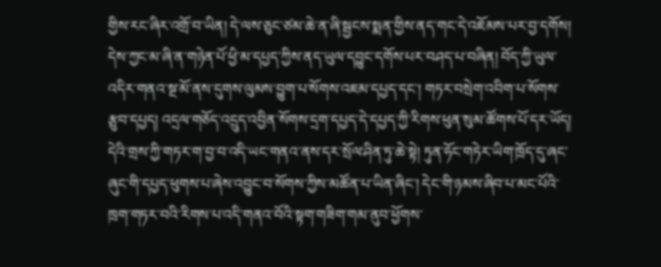གྱིས་རང་ཞིར་འགྲོ་བ་ཡིན། དེ་ལས་ཅུང་ཙམ་ཆེ་ན་ཞི་སྦྱངས་སྨན་གྱིས་ནད་གང་དེ་འཇོམས་པར་བྱ་དགོས། དེས་ཀྱང་མ་ཞི་ན་གཉེན་པོ་ཕྱི་མ་དཔྱད་ཀྱིས་ནད་ཡུལ་དབྱུང་དགོས་པར་བཤད་པ་བཞིན། བོད་ཀྱི་ཡུལ་འདིར་གནའ་སྔ་མོ་ནས་དུགས་ལུམས་བྱུག་པ་སོགས་འཇམ་དཔྱད་དང་། གཏར་བསྲེག་འབིག་པ་སོགས་རྩུབ་དཔྱད། འདྲལ་གཅོད་འདྲུད་འབྱིན་སོགས་དྲག་དཔྱད་དེ་དཔྱད་ཀྱི་རིགས་ཕུན་སུམ་ཚོགས་པོ་དར་ཡོད། དེའི་གྲས་ཀྱི་གཏར་ག་བྱ་བ་འདི་ཡང་གནའ་ནས་དར་སྲོལ་ཤིན་ཏུ་ཆེ་སྟེ། ཏུན་ཧོང་གཏེར་ཡིག་ཁྲོད་དུ་ཞང་ཞུང་གི་དཔྱད་ཕུགས་པ་ཞེས་འབྱུང་བ་སོགས་ཀྱིས་མཚོན་པ་ཡིན་ཞིང་། དེང་གི་ཉམས་ཞིབ་པ་མང་པོའི་ཁྲག་གཏར་བའི་རིགས་པ་འདི་གནའ་བོའི་སྟག་གཟིག་གམ་ནུབ་ཕྱོགས་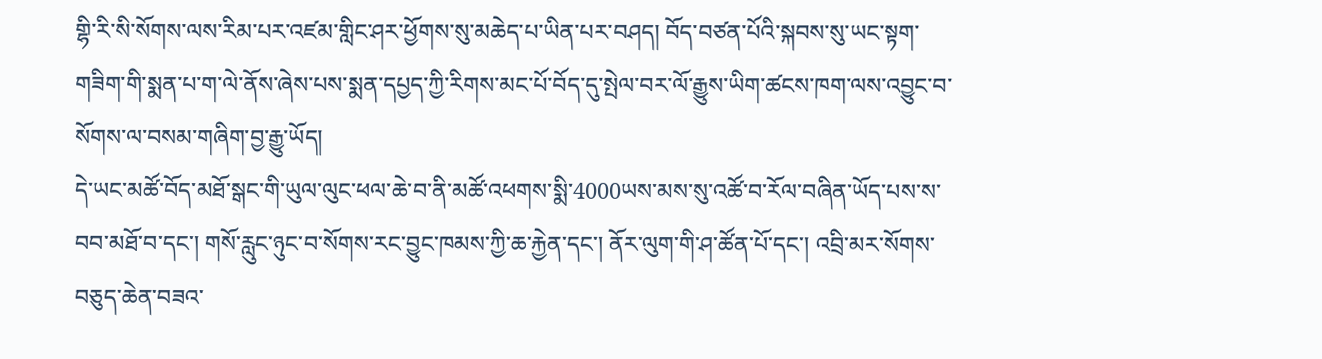གྷི་རི་སི་སོགས་ལས་རིམ་པར་འཛམ་གླིང་ཤར་ཕྱོགས་སུ་མཆེད་པ་ཡིན་པར་བཤད། བོད་བཙན་པོའི་སྐབས་སུ་ཡང་སྟག་གཟིག་གི་སྨན་པ་ག་ལེ་ནོས་ཞེས་པས་སྨན་དཔྱད་ཀྱི་རིགས་མང་པོ་བོད་དུ་སྤེལ་བར་ལོ་རྒྱུས་ཡིག་ཚངས་ཁག་ལས་འབྱུང་བ་སོགས་ལ་བསམ་གཞིག་བྱ་རྒྱུ་ཡོད།
དེ་ཡང་མཚོ་བོད་མཐོ་སྒང་གི་ཡུལ་ལུང་ཕལ་ཆེ་བ་ནི་མཚོ་འཕགས་སྨི་4000ཡས་མས་སུ་འཚོ་བ་རོལ་བཞིན་ཡོད་པས་ས་བབ་མཐོ་བ་དང་། གསོ་རླུང་ཉུང་བ་སོགས་རང་བྱུང་ཁམས་ཀྱི་ཆ་རྐྱེན་དང་། ནོར་ལུག་གི་ཤ་ཚོན་པོ་དང་། འབྲི་མར་སོགས་བཅུད་ཆེན་བཟའ་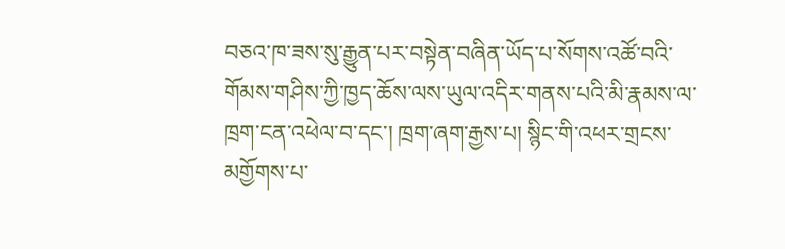བཅའ་ཁ་ཟས་སུ་རྒྱུན་པར་བསྟེན་བཞིན་ཡོད་པ་སོགས་འཚོ་བའི་གོམས་གཤིས་ཀྱི་ཁྱད་ཆོས་ལས་ཡུལ་འདིར་གནས་པའི་མི་རྣམས་ལ་ཁྲག་ངན་འཕེལ་བ་དང་། ཁྲག་ཞག་རྒྱས་པ། སྙིང་གི་འཕར་གྲངས་མགྱོགས་པ་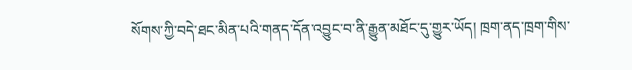སོགས་ཀྱི་བདེ་ཐང་མིན་པའི་གནད་དོན་འབྱུང་བ་ནི་རྒྱུན་མཐོང་དུ་གྱུར་ཡོད། ཁྲག་ནད་ཁྲག་གིས་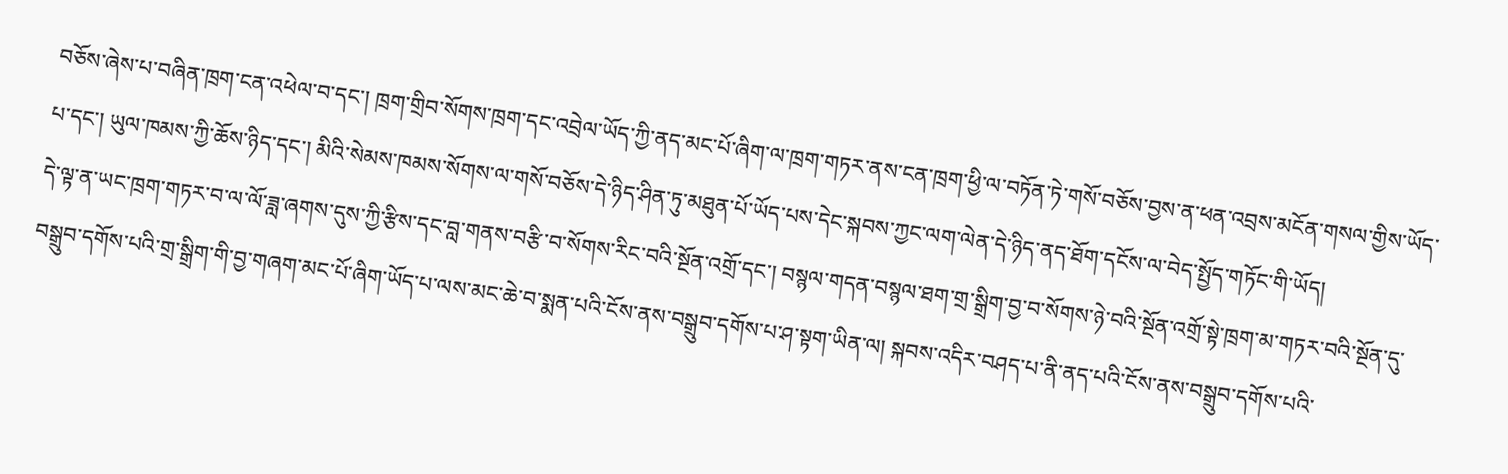བཅོས་ཞེས་པ་བཞིན་ཁྲག་ངན་འཕེལ་བ་དང་། ཁྲག་གྲིབ་སོགས་ཁྲག་དང་འབྲེལ་ཡོད་ཀྱི་ནད་མང་པོ་ཞིག་ལ་ཁྲག་གཏར་ནས་ངན་ཁྲག་ཕྱི་ལ་བཏོན་ཏེ་གསོ་བཅོས་བྱས་ན་ཕན་འབྲས་མངོན་གསལ་གྱིས་ཡོད་པ་དང་། ཡུལ་ཁམས་ཀྱི་ཆོས་ཉིད་དང་། མིའི་སེམས་ཁམས་སོགས་ལ་གསོ་བཅོས་དེ་ཉིད་ཤིན་ཏུ་མཐུན་པོ་ཡོད་པས་དེང་སྐབས་ཀྱང་ལག་ལེན་དེ་ཉིད་ནད་ཐོག་དངོས་ལ་བེད་སྤྱོད་གཏོང་གི་ཡོད།
དེ་ལྟ་ན་ཡང་ཁྲག་གཏར་བ་ལ་ལོ་ཟླ་ཞགས་དུས་ཀྱི་རྩིས་དང་བླ་གནས་བརྩི་བ་སོགས་རིང་བའི་སྔོན་འགྲོ་དང་། བསྙལ་གདན་བསྙལ་ཐག་གྲ་སྒྲིག་བྱ་བ་སོགས་ཉེ་བའི་སྔོན་འགྲོ་སྟེ་ཁྲག་མ་གཏར་བའི་སྔོན་དུ་བསྒྲུབ་དགོས་པའི་གྲ་སྒྲིག་གི་བྱ་གཞག་མང་པོ་ཞིག་ཡོད་པ་ལས་མང་ཆེ་བ་སྨན་པའི་ངོས་ནས་བསྒྲུབ་དགོས་པ་ཤ་སྟག་ཡིན་ལ། སྐབས་འདིར་བཤད་པ་ནི་ནད་པའི་ངོས་ནས་བསྒྲུབ་དགོས་པའི་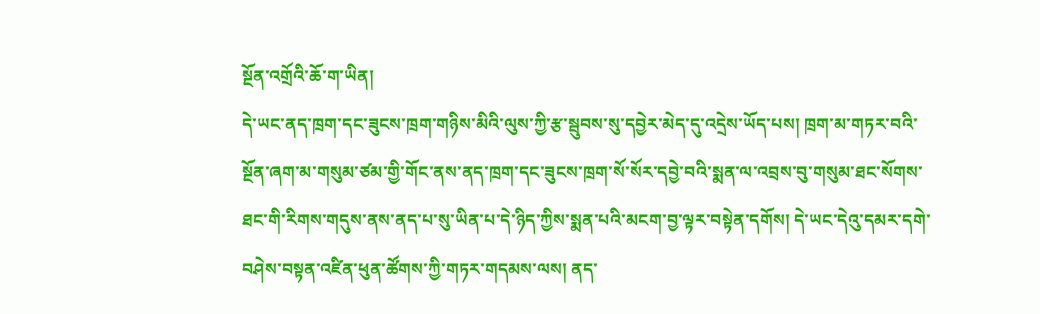སྔོན་འགྲོའི་ཆོ་ག་ཡིན།
དེ་ཡང་ནད་ཁྲག་དང་ཟུངས་ཁྲག་གཉིས་མིའི་ལུས་ཀྱི་རྩ་སྦུབས་སུ་དབྱེར་མེད་དུ་འདྲེས་ཡོད་པས། ཁྲག་མ་གཏར་བའི་སྔོན་ཞག་མ་གསུམ་ཙམ་གྱི་གོང་ནས་ནད་ཁྲག་དང་ཟུངས་ཁྲག་སོ་སོར་དབྱེ་བའི་སྨན་ལ་འབྲས་བུ་གསུམ་ཐང་སོགས་ཐང་གི་རིགས་གདུས་ནས་ནད་པ་སུ་ཡིན་པ་དེ་ཉིད་ཀྱིས་སྨན་པའི་མངག་བྱ་ལྟར་བསྟེན་དགོས། དེ་ཡང་དེའུ་དམར་དགེ་བཤེས་བསྟན་འཛིན་ཕུན་ཚོགས་ཀྱི་གཏར་གདམས་ལས། ནད་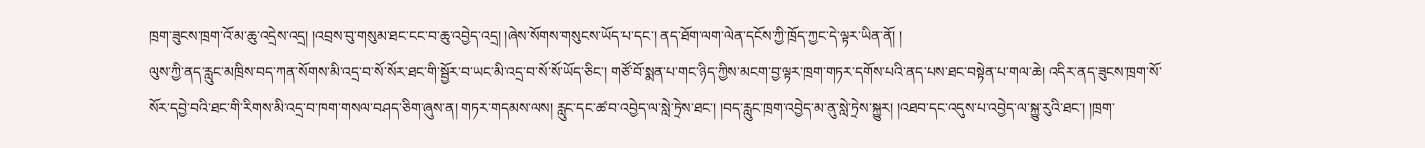ཁྲག་ཟུངས་ཁྲག་འོ་མ་ཆུ་འདྲེས་འདྲ། །འབྲས་བུ་གསུམ་ཐང་ངང་བ་ཆུ་འབྱེད་འདྲ། །ཞེས་སོགས་གསུངས་ཡོད་པ་དང་། ནད་ཐོག་ལག་ལེན་དངོས་ཀྱི་ཁྲོད་ཀྱང་དེ་ལྟར་ཡིན་ནོ། །
ལུས་ཀྱི་ནད་རླུང་མཁྲིས་བད་ཀན་སོགས་མི་འདྲ་བ་སོ་སོར་ཐང་གི་སྦྱོར་བ་ཡང་མི་འདྲ་བ་སོ་སོ་ཡོད་ཅིང་། གཙོ་བོ་སྨན་པ་གང་ཉིད་ཀྱིས་མངག་བྱ་ལྟར་ཁྲག་གཏར་དགོས་པའི་ནད་པས་ཐང་བསྟེན་པ་གལ་ཆེ། འདིར་ནད་ཟུངས་ཁྲག་སོ་སོར་དབྱེ་བའི་ཐང་གི་རིགས་མི་འདྲ་བ་ཁག་གསལ་བཤད་ཅིག་ཞུས་ན། གཏར་གདམས་ལས། རླུང་དང་ཚ་བ་འབྱེད་ལ་སླེ་ཏྲེས་ཐང་། །བད་རླུང་ཁྲག་འབྱེད་མ་ནུ་སླེ་ཏྲེས་སྐྱུར། །འཐབ་དང་འདུས་པ་འབྱེད་ལ་སྐྱུ་རུའི་ཐང་། །ཁྲག་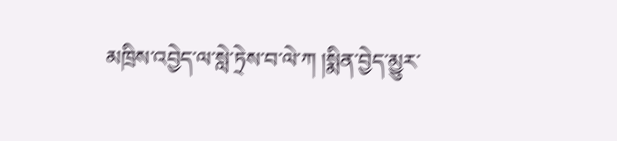མཁྲིས་འབྱེད་ལ་སླེ་ཏྲེས་བ་ལེ་ཀ །སྨིན་བྱེད་མྱུར་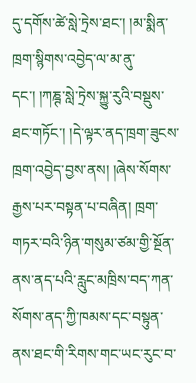དུ་དགོས་ཚེ་སླེ་ཏྲེས་ཐང་། །མ་སྨིན་ཁྲག་སྙིགས་འབྱེད་ལ་མ་ནུ་དང་། །ཀཎྚ་སླེ་ཏྲེས་སྐྱུ་རུའི་བསྡུས་ཐང་གཏོང་། །དེ་ལྟར་ནད་ཁྲག་ཟུངས་ཁྲག་འབྱེད་བྱས་ནས། །ཞེས་སོགས་རྒྱས་པར་བསྟན་པ་བཞིན། ཁྲག་གཏར་བའི་ཉིན་གསུམ་ཙམ་གྱི་སྔོན་ནས་ནད་པའི་རླུང་མཁྲིས་བད་ཀན་སོགས་ནད་ཀྱི་ཁམས་དང་བསྟུན་ནས་ཐང་གི་རིགས་གང་ཡང་རུང་བ་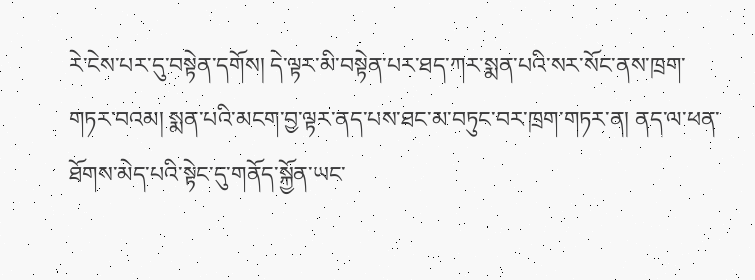རེ་ངེས་པར་དུ་བསྟེན་དགོས། དེ་ལྟར་མི་བསྟེན་པར་ཐད་ཀར་སྨན་པའི་སར་སོང་ནས་ཁྲག་གཏར་བའམ། སྨན་པའི་མངག་བྱ་ལྟར་ནད་པས་ཐང་མ་བཏུང་བར་ཁྲག་གཏར་ན། ནད་ལ་ཕན་ཐོགས་མེད་པའི་སྟེང་དུ་གནོད་སྐྱོན་ཡང་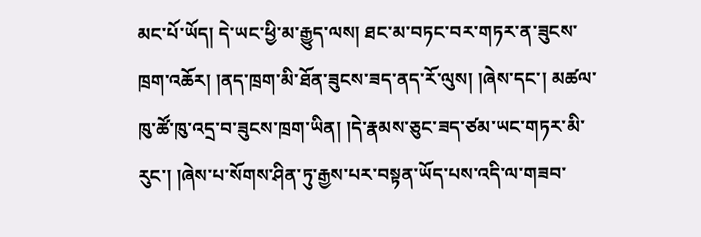མང་པོ་ཡོད། དེ་ཡང་ཕྱི་མ་རྒྱུད་ལས། ཐང་མ་བཏང་བར་གཏར་ན་ཟུངས་ཁྲག་འཆོར། །ནད་ཁྲག་མི་ཐོན་ཟུངས་ཟད་ནད་རོ་ལུས། །ཞེས་དང་། མཚལ་ཁུ་ཚོ་ཁུ་འདྲ་བ་ཟུངས་ཁྲག་ཡིན། །དེ་རྣམས་ཅུང་ཟད་ཙམ་ཡང་གཏར་མི་རུང་། །ཞེས་པ་སོགས་ཤིན་ཏུ་རྒྱས་པར་བསྟན་ཡོད་པས་འདི་ལ་གཟབ་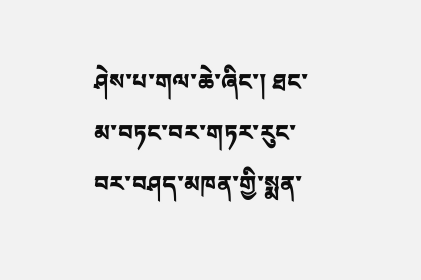ཤེས་པ་གལ་ཆེ་ཞིང་། ཐང་མ་བཏང་བར་གཏར་རུང་བར་བཤད་མཁན་གྱི་སྨན་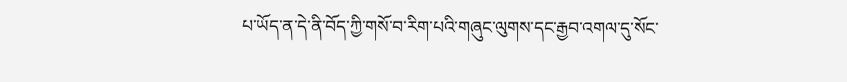པ་ཡོད་ན་དེ་ནི་བོད་ཀྱི་གསོ་བ་རིག་པའི་གཞུང་ལུགས་དང་རྒྱབ་འགལ་དུ་སོང་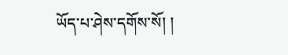ཡོད་པ་ཤེས་དགོས་སོ། །